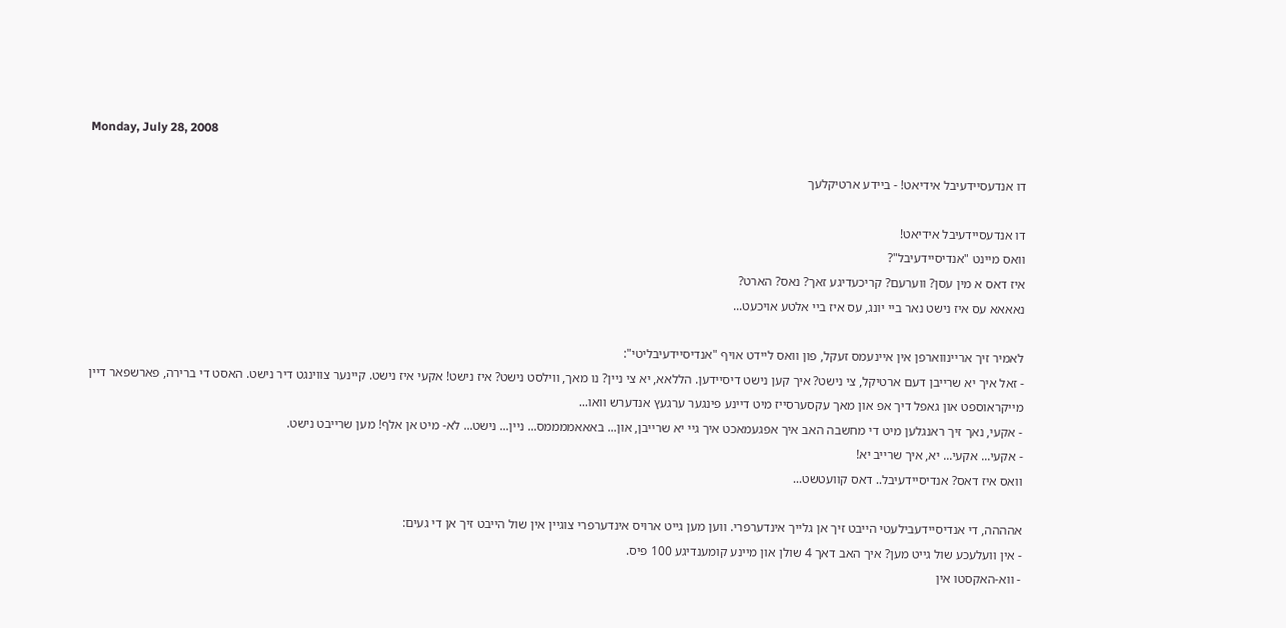Monday, July 28, 2008

דו אנדעסיידעיבל אידיאט! - ביידע ארטיקלעך

דו אנדעסיידעיבל אידיאט!
וואס מיינט "אנדיסיידעיבל"?
איז דאס א מין עסן? ווערעם? קריכעדיגע זאך? נאס? הארט?
נאאאא עס איז נישט נאר ביי יונג, עס איז ביי אלטע אויכעט...

לאמיר זיך אריינווארפן אין איינעמס זעקל, פון וואס ליידט אויף "אנדיסיידעיבליטי":
- זאל איך יא שרייבן דעם ארטיקל, צי נישט? איך קען נישט דיסיידען. הללאא, יא צי ניין? נו מאך, ווילסט נישט? איז נישט! אקעי איז נישט. קיינער צווינגט דיר נישט. האסט די ברירה, פארשפאר דיין מייקראוספט און גאפל דיך אפ און מאך עקסערסייז מיט דיינע פינגער ערגעץ אנדערש וואו...
- אקעי, נאך זיך ראנגלען מיט די מחשבה האב איך אפגעמאכט איך גיי יא שרייבן, און... באאאממממס... ניין... נישט... לא- מיט אן אלף! מען שרייבט נישט.
- אקעי... אקעי... יא, איך שרייב יא!
וואס איז דאס? אנדיסיידעיבל.. דאס קוועטשט...

אהההה, די אנדיסיידעבילעטי הייבט זיך אן גלייך אינדערפרי. ווען מען גייט ארויס אינדערפרי צוגיין אין שול הייבט זיך אן די געים:
- אין וועלעכע שול גייט מען? איך האב דאך 4 שולן און מיינע קומענדיגע 100 פיס.
- ווא-האקסטו אין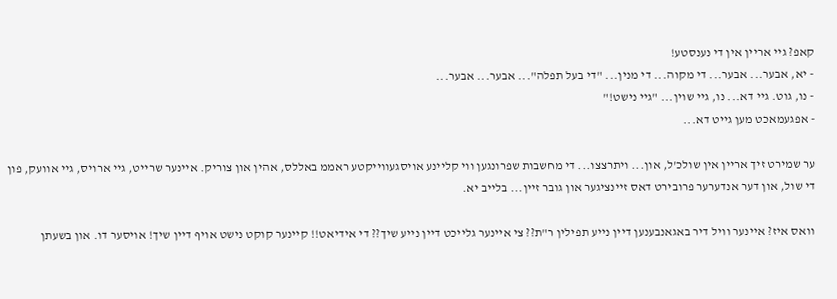קאפ? גיי אריין אין די נענסטע!
- יא, אבער... אבער... די מקוה... די מנין... "די בעל תפלה"... אבער... אבער...
- נו, גוט. גיי דא... נו, גיי שוין... "גיי נישט!"
- אפגעמאכט מען גייט דא...

ער שמירט זיך אריין אין שולכ'ל, און... ויתרצצו... די מחשבות שפרונגען ווי קליינע אויסגעווייקטע ראממ באללס, אהין און צוריק. איינער שרייט, גיי ארויס, גיי אוועק, פון די שול, און דער אנדערער פרובירט דאס זיינציגער און גובר זיין... בלייב יא.

וואס איז? איינער וויל דיר באגאנבענען דיין נייע תפילין ר"ת?? צי איינער גלייכט דיין נייע שיך?? די אידיאט!! קיינער קוקט נישט אויף דיין שיך! אויסער דו. און בשעתן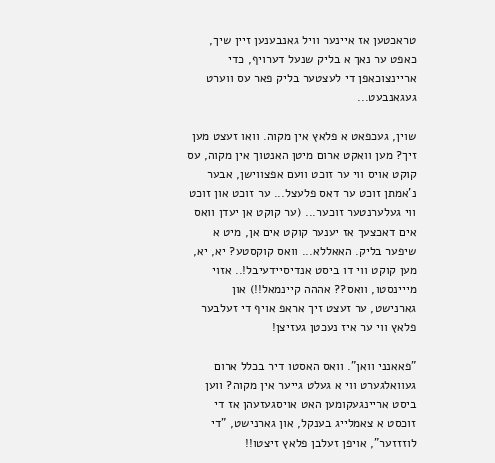טראכטען אז איינער וויל גאנבענען זיין שיך, כאפט ער נאך א בליק שנעל דערויף, כדי אריינצוכאפן די לעצטער בליק פאר עס ווערט געגאנבעט...

שוין, געכפאט א פלאץ אין מקוה. וואו זעצט מען זיך? מען וואקט ארום מיטן האנטוך אין מקוה, עס קוקט אויס ווי ער זוכט וועם אפצווישן, אבער נ'אמתן זוכט ער דאס פלעצל... ער זוכט און זוכט ווי געלערנטער זוכער... (ער קוקט אן יעדן וואס אים דאכצעך אז יענער קוקט אים אן, מיט א שיפער בליק. האאללא... וואס קוקסטע? יא, יא, מען קוקט ווי דו ביסט אנדיסיידעיבל!.. אזוי מייינסטו, וואס?? אההה קיינמאל!!) און גארנישט, ער זעצט זיך אראפ אויף די זעלבער פלאץ ווי ער איז נעכטן געזיצן!

"פאאנני וואן". וואס האסטו דיר בכלל ארום געוואלגערט ווי א געלט גייער אין מקוה? ווען ביסט אריינגעקומען האט אויסגעזעהן אז די זוכסט א צאמלייג בענקל, און גארנישט, "די לוזזזער", אויפן זעלבן פלאץ זיצטו!!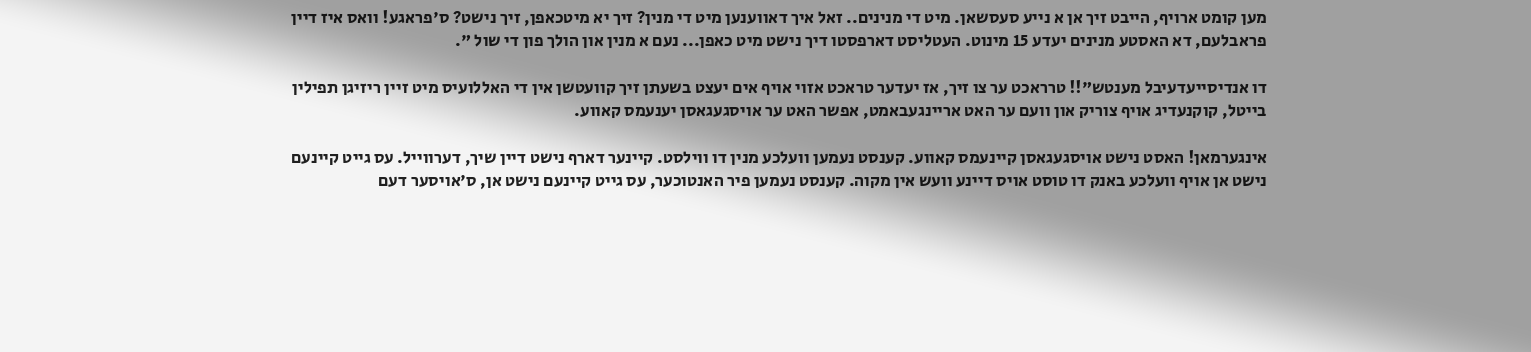מען קומט ארויף, הייבט זיך אן א נייע סעסשאן. מיט די מנינים.. זאל איך דאווענען מיט די מנין? זיך יא מיטכאפן, זיך נישט? ס'פראגע! וואס איז דיין פראבלעם, דא האסטע מנינים יעדע 15 מינוט. העטליסט דארפסטו דיך נישט מיט כאפן... נעם א מנין און הולך פון די שול ".

דו אנדיסייעדעיבל מענטש"!! טרראכט ער צו זיך, אז יעדער טראכט אזוי אויף אים יעצט בשעתן זיך קוועטשן אין די האללועיס מיט זיין ריזיגן תפילין בייטל, קוקנעדיג אויף צוריק און וועם ער האט אריינגעבאמט, אפשר האט ער אויסגעגאסן יענעמס קאווע.

אינגערמאן! האסט נישט אויסגעגאסן קיינעמס קאווע. קענסט נעמען וועלכע מנין דו ווילסט. קיינער דארף נישט דיין שיך, דערווייל. עס גייט קיינעם נישט אן אויף וועלכע באנק דו טוסט אויס דיינע וועש אין מקוה. קענסט נעמען פיר האנטוכער, עס גייט קיינעם נישט אן, ס'אויסער דעם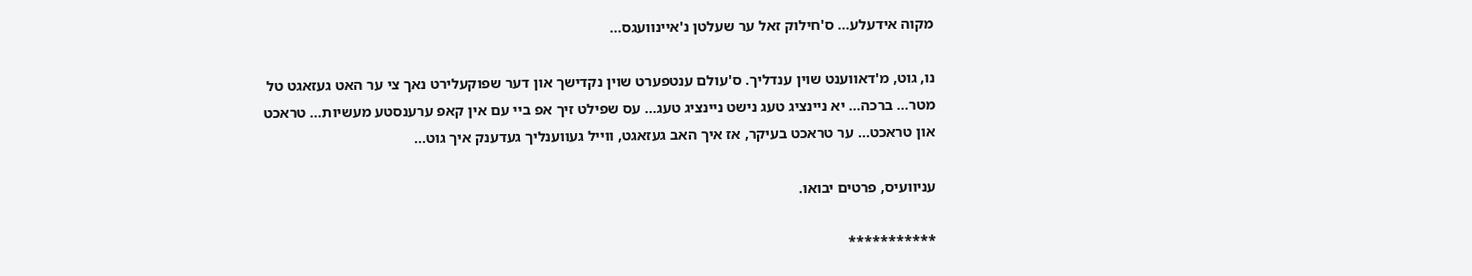מקוה אידעלע... ס'חילוק זאל ער שעלטן נ'איינוועגס...

נו, גוט, מ'דאווענט שוין ענדליך. ס'עולם ענטפערט שוין נקדישך און דער שפוקעלירט נאך צי ער האט געזאגט טל מטר... ברכה... יא ניינציג טעג נישט ניינציג טעג... עס שפילט זיך אפ ביי עם אין קאפ ערענסטע מעשיות... טראכט און טראכט... ער טראכט בעיקר, אז איך האב געזאגט, ווייל געווענליך געדענק איך גוט...

עניוועיס, פרטים יבואו.

***********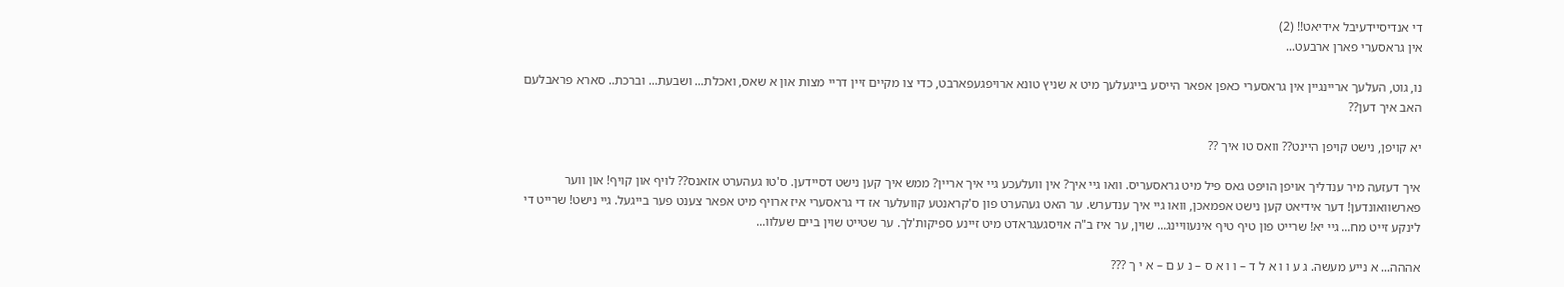די אנדיסיידעיבל אידיאט!! (2)
אין גראסערי פארן ארבעט...

נו, גוט, העלעך אריינגיין אין גראסערי כאפן אפאר הייסע בייגעלעך מיט א שניץ טונא ארויפגעפארבט, כדי צו מקיים זיין דריי מצות און א שאס, ואכלת... ושבעת... וברכת.. סארא פראבלעם האב איך דען??

יא קויפן, נישט קויפן היינט?? וואס טו איך ??

איך דעזעה מיר ענדליך אויפן הויפט גאס פיל מיט גראסעריס. וואו גיי איך? אין וועלעכע גיי איך אריין? ממש איך קען נישט דסיידען. ס'טו געהערט אזאנס?? לויף און קויף! און ווער פארשוואונדען! דער אידיאט קען נישט אפמאכן, וואו גיי איך ענדערש. ער האט געהערט פון ס'קראנטע קוועלער אז די גראסערי איז ארויף מיט אפאר צענט פער בייגעל. גיי נישט! שרייט די לינקע זייט מח... גיי יא! שרייט פון טיף טיף אינעוויינג... שוין, ער איז ב"ה אויסגעגראדט מיט זיינע ספיקות'לך. ער שטייט שוין ביים שעלוו...

אההה... א נייע מעשה. ג ע ו ו א ל ד – ו ו א ס – נ ע ם – א י ך ???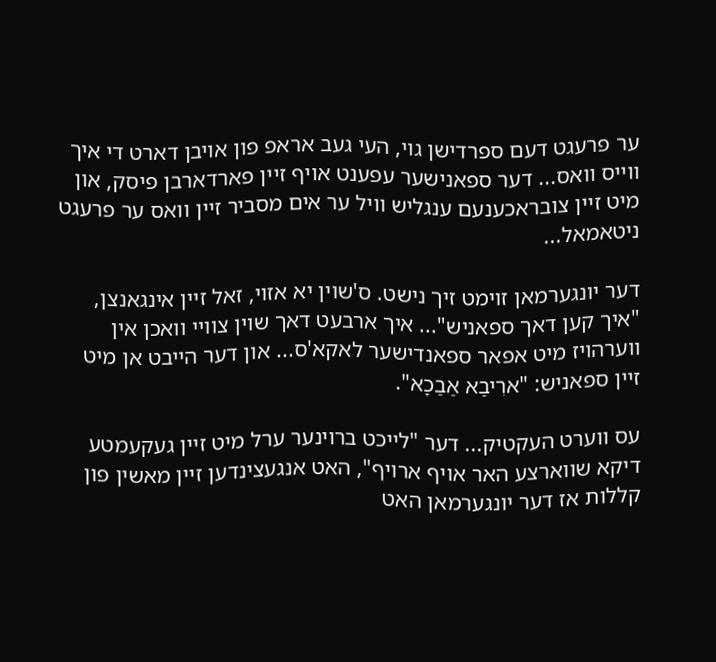ער פרעגט דעם ספרדישן גוי, העי געב אראפ פון אויבן דארט די איך ווייס וואס... דער ספאנישער עפענט אויף זיין פארדארבן פיסק, און מיט זיין צובראכענעם ענגליש וויל ער אים מסביר זיין וואס ער פרעגט ניטאמאל...

דער יונגערמאן זוימט זיך נישט. ס'שוין יא אזוי, זאל זיין אינגאנצן, "איך קען דאך ספאניש"... איך ארבעט דאך שוין צוויי וואכן אין ווערהויז מיט אפאר ספאנדישער לאקא'ס... און דער הייבט אן מיט זיין ספאניש: "ארִיבַא אַבַכָא".

עס ווערט העקטיק... דער "לייכט ברוינער ערל מיט זיין געקעמטע דיקא שווארצע האר אויף ארויף", האט אנגעצינדען זיין מאשין פון קללות אז דער יונגערמאן האט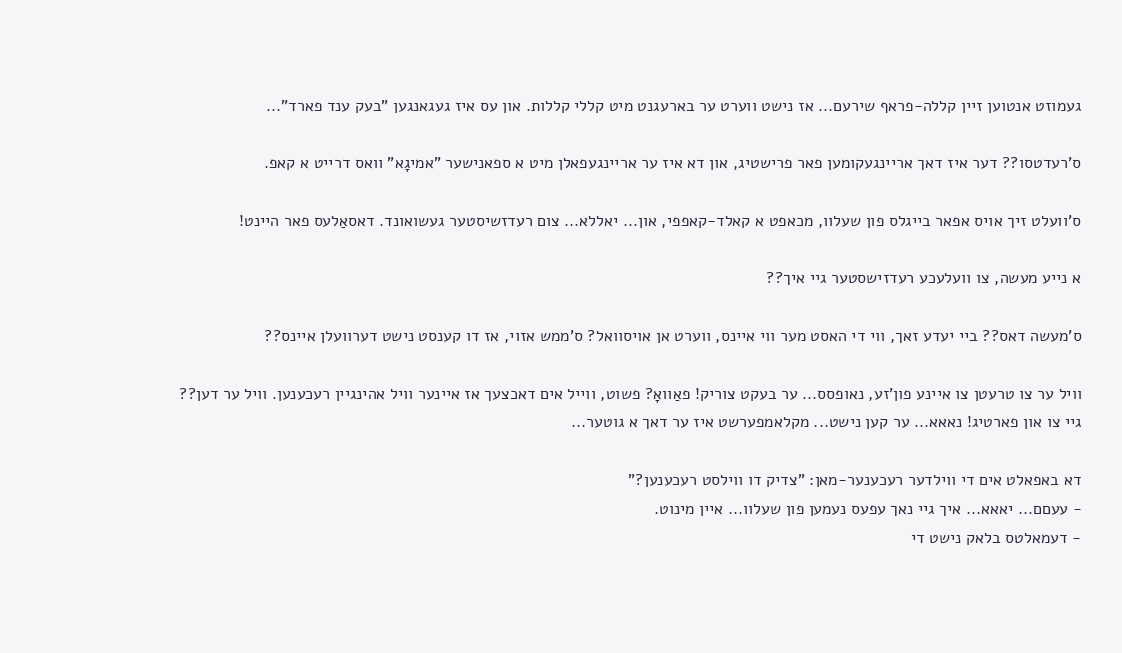געמוזט אנטוען זיין קללה-פראף שירעם... אז נישט ווערט ער בארעגנט מיט קללי קללות. און עס איז געגאנגען "בעק ענד פארד"...

ס'רעדטסו?? דער איז דאך אריינגעקומען פאר פרישטיג, און דא איז ער אריינגעפאלן מיט א ספאנישער "אמיגָא" וואס דרייט א קאפ.

ס'וועלט זיך אויס אפאר בייגלס פון שעלוו, מכאפט א קאלד-קאפפי, און... יאללא... צום רעדזשיסטער געשואונד. דאסאַלעס פאר היינט!

א נייע מעשה, צו וועלעכע רעדזישסטער גיי איך??

ס'מעשה דאס?? ביי יעדע זאך, ווי די האסט מער ווי איינס, ווערט אן אויסוואל? ס'ממש אזוי, אז דו קענסט נישט דערוועלן איינס??

וויל ער צו טרעטן צו איינע פון'זע, נאופסס... ער בעקט צוריק! פאַוואָ? פשוט, ווייל אים דאכצעך אז איינער וויל אהינגיין רעכענען. וויל ער דען?? גיי צו און פארטיג! נאאא... ער קען נישט... מקלאמפערשט איז ער דאך א גוטער...

דא באפאלט אים די ווילדער רעכענער-מאן: "צדיק דו ווילסט רעכענען?"
- עעםם... יאאא... איך גיי נאך עפעס נעמען פון שעלוו... איין מינוט.
- דעמאלטס בלאק נישט די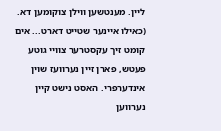ליין. מענטשען ווילן צוקומען דא. (כאילו איינער שטייט דארט... אים קומט זיך עקסטרער צוויי גוטע פעטש, פארן זיין נערוועז שוין אינדערפרי. האסט נישט קיין נערווען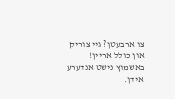צו ארבעטן? גיי צוריק און כולל אריין! באשמוץ נישט אנדערע אידן.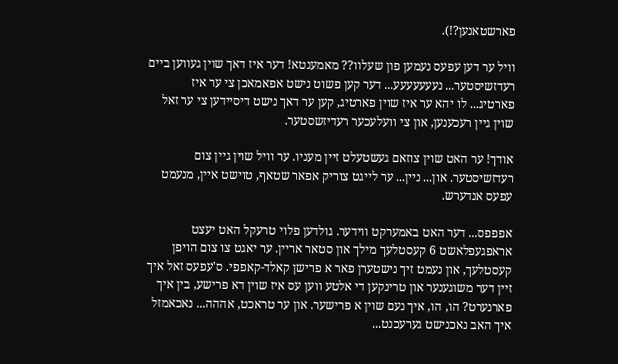פארשטאנען?!).

וויל ער דען עפעס נעמען פון שעלוו?? מאמענטא! דער איז דאך שוין געווען ביים רעדזשיסטער... נעעעעעעע... דער קען פשוט נישט אפאמאכן צי ער איז פארטיג... לו יהא ער איז שוין פארטיג, קען ער דאך נישט דיסיידען צי ער זאל שוין גיין רעכענען, און צי וועלעכער רעדיזשסטער.

אודך! ער האט שוין צוזאם געשטעלט זיין מעניו. ער וויל שוין גיין צום רעדזשיסטער. און... ניין... ער לייגט צוריק אפאר שטאף, טוישט איין, מנעמט עפעס אנדערש.

אפפפס... דער האט באמערקט ווידער. גולדען פלוי טרעקל האט יעצט אראפגעפלאשט 6 קעסטלעך מילך און סטאר אריין. ער יאגט צו צום הויפן קעסטלעך, און נעמט זיך נישטערן פאר א פרישן קאלד-קאפפי. ס'עפעס זאל איך זיין דער משוגענער און טרינקען די אלטע ווען עס איז שוין דא פרישע, בין איך פארנערט? הו, הו, איך נעם שוין א פרישער. און ער טראכט, אההה... נאכאמזל איך האב נאכנישט גערעכנט...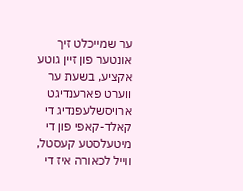ער שמייכלט זיך אונטער פון זיין גוטע אקציע, בשעת ער ווערט פארענדיגט ארויסשלעפנדיג די קאלד-קאפי פון די מיטעלסטע קעסטל, ווייל לכאורה איז די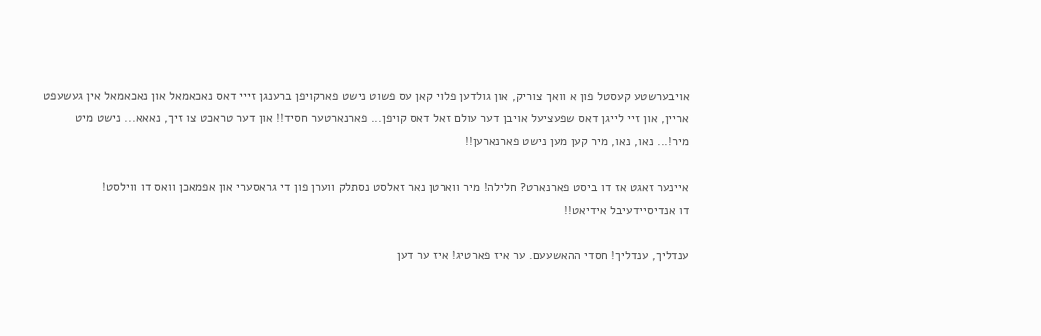אויבערשטע קעסטל פון א וואך צוריק, און גולדען פלוי קאן עס פשוט נישט פארקויפן ברענגן זייי דאס נאכאמאל און נאכאמאל אין געשעפט אריין, און זיי לייגן דאס שפעציעל אויבן דער עולם זאל דאס קויפן... פארנארטער חסיד!! און דער טראכט צו זיך, נאאא... נישט מיט מיר!... נאו, נאו, מיר קען מען נישט פארנארען!!

איינער זאגט אז דו ביסט פארנארט? חלילה! מיר ווארטן נאר זאלסט נסתלק ווערן פון די גראסערי און אפמאכן וואס דו ווילסט!
דו אנדיסיידעיבל אידיאט!!

ענדליך, ענדליך! חסדי ההאשעעם. ער איז פארטיג! איז ער דען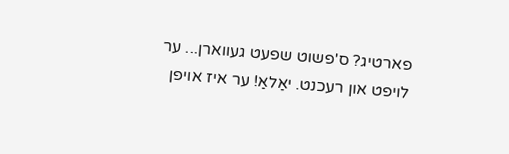פארטיג? ס'פשוט שפעט געווארן... ער לויפט און רעכנט. יאַלאַ! ער איז אויפן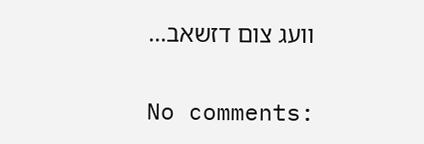וועג צום דזשאב...

No comments: